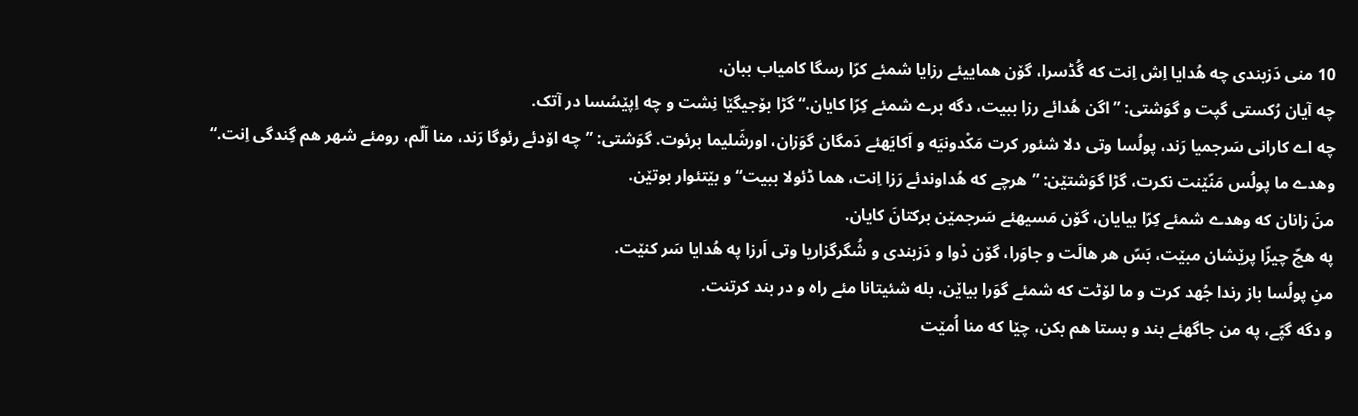10 منی دَزبندی چه هُدایا اِش اِنت که گُڈسرا، گۆن هماییئے رزایا شمئے کرّا رسگا کامیاب ببان،
چه آیان رُکستی گپت و گوَشتی: ”اگن هُدائے رزا ببیت، دگه برے شمئے کِرّا کایان.“ گڑا بۆجیگێا نِشت و چه اِپێسُسا در آتک.
چه اے کارانی سَرجمیا رَند، پولُسا وتی دلا شئور کرت مَکْدونیَه و اَکایَهئے دَمگان گوَزان، اورشَلیما برئوت. گوَشتی: ”چه اۆدئے رئوگا رَند، منا اَلّم، رومئے شهر هم گِندگی اِنت.“
وهدے ما پولُس مَنّێنت نکرت، گڑا گوَشتێن: ”هرچے که هُداوندئے رَزا اِنت، هما ڈئولا ببیت“ و بێتئوار بوتێن.
منَ زانان که وهدے شمئے کِرّا بیایان، گۆن مَسیهئے سَرجمێن برکتانَ کایان.
په هچّ چیزّا پرێشان مبێت، بَسّ هر هالَت و جاوَرا، گۆن دْوا و دَزبندی و شُگرگزاریا وتی اَرزا په هُدایا سَر کنێت.
منِ پولُسا باز رندا جُهد کرت و ما لۆٹت که شمئے گوَرا بیاێن، بله شئیتانا مئے راه و در بند کرتنت.
و دگه گپّے، په من جاگهئے بند و بستا هم بکن، چێا که منا اُمێت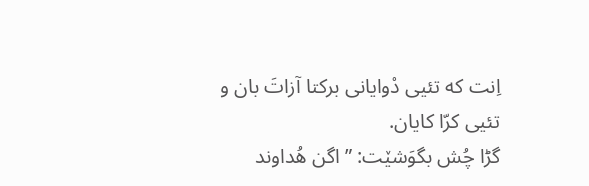اِنت که تئیی دْوایانی برکتا آزاتَ بان و تئیی کرّا کایان.
گڑا چُش بگوَشێت: ”اگن هُداوند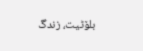بلۆٹیت، زندگَ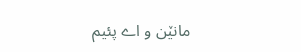مانێن و اے پئیم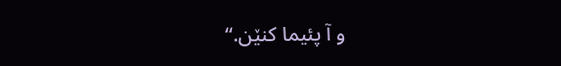و آ پئیما کنێن.“